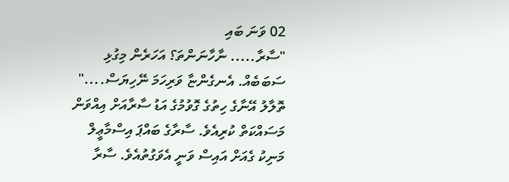02 ވަނަ ބައި
"ސާރާ..... ނާހާނަންތަ؟ އަހަރެން މިގުޅި ސަބަބެއް. އެނގެންޏާ ވަރިހަމަ ނޭހިޔަސް...." ތޮލާލު އޭނާގެ ހިތުގެ ގޮވުމުގެ އަޑު ސާރާއަށް އިއްވަން މަސައްކަތް ކުރިއެވެ. ސާރާގެ ބައްޕަ އިސްމާޢީލް މަނިކު ގެއަށް އައިސް ވަނީ އެވަގުތުއެވެ. ސާރާ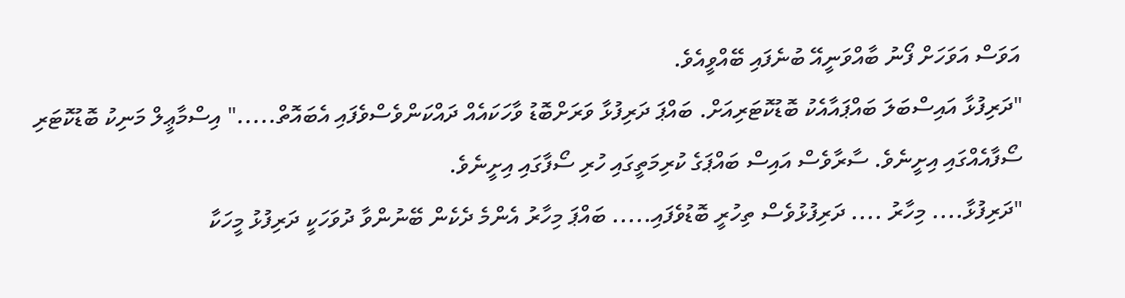އަވަސް އަވަހަށް ފޯނު ބާއްވަނީއޭ ބުނެފައި ބޭއްވީއެވެ.
"ދަރިފުޅާ އައިސްބަލަ ބައްޕައާއެކު ބޮޑުކޮޓަރިއަށް. ބައްޕަ ދަރިފުޅާ ވަރަށްބޮޑު ވާހަކައެއް ދައްކަންވެސްވެފައި އެބައޮތް....." އިސްމާޢީލް މަނިކު ބޮޑުކޮޓަރި ސޯފާއެއްގައި އިށީނެވެ. ސާރާވެސް އައިސް ބައްޕަގެ ކުރިމަތީގައި ހުރި ސޯފާގައި އިށީނެވެ.
"ދަރިފުޅާ.... މިހާރު .... ދަރިފުޅުވެސް ތިހުރީ ބޮޑުވެފައި..... ބައްޕަ މިހާރު އެންމެ ދެކެން ބޭނުންވާ ދުވަހަކީ ދަރިފުޅު މީހަކާ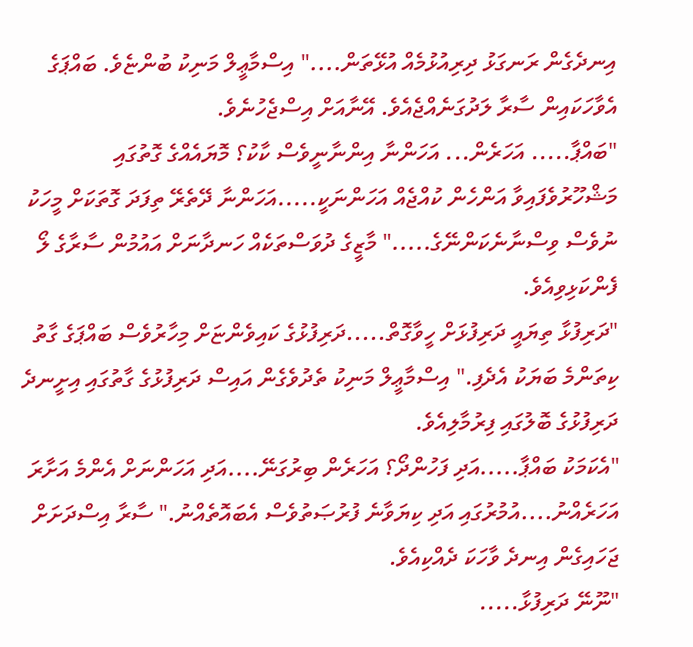އިނދެގެން ރަނގަޅު ދިރިއުޅުމެއް އުޅޭތަން...." އިސްމާޢީލް މަނިކު ބުންޏެވެ. ބައްޕަގެ އެވާހަކައިން ސާރާ ލަދުގަނެއްޖެއެވެ. އޭނާއަށް އިސްޖެހުނެވެ.
"ބައްޕާ..... އަހަރެން... އަހަންނާ އިންނާނީވެސް ކާކު؟ މޮޔައެއްގެ ގޮތުގައި މަޝްހޫރުވެފައިވާ އަންހެން ކުއްޖެއް އަހަންނަކީ.....އަހަންނާ ދޭތެރޭ ތިފަދަ ގޮތަކަށް މީހަކު ނުވެސް ވިސްނާނެކަންނޭގެ....." މާޒީގެ ދުވަސްތަކެއް ހަނދާނަށް އައުމުން ސާރާގެ ލޯ ފެންކަޅިވިއެވެ.
"ދަރިފުޅާ ތިޔައީ ދަރިފުޅަށް ހީވާގޮތް.....ދަރިފުޅުގެ ކައިވެންޏަށް މިހާރުވެސް ބައްޕަގެ ގާތު ކިތަންމެ ބަޔަކު އެދެފި." އިސްމާޢީލް މަނިކު ތެދުވެގެން އައިސް ދަރިފުޅުގެ ގާތުގައި އިށީނދެ ދަރިފުޅުގެ ބޮލުގައި ފިރުމާލިއެވެ.
"އެކަމަކު ބައްޕާ.....އަދި ފަހުންދޯ؟ އަހަރެން ބިރުގަނޭ....އަދި އަހަންނަށް އެންމެ އަށާރަ އަހަރެއްނު....އުމުރުގައި އަދި ކިޔަވާނެ ފުރުޞަތުވެސް އެބައޮތެއްނު." ސާރާ އިސްދަށަށް ޖަހައިގެން އިނދެ ވާހަކަ ދެއްކިއެވެ.
"ނޫނޭ ދަރިފުޅާ.....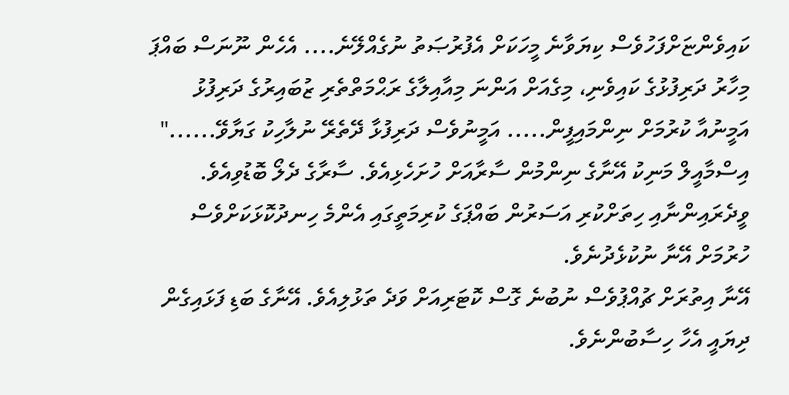ކައިވެންޏަށްފަހުވެސް ކިޔަވާނެ މީހަކަށް އެފުރުޞަތު ނުގެއްލޭނެ.... އެހެން ނޫނަސް ބައްޕަ މިހާރު ދަރިފުޅުގެ ކައިވެނި، މިގެއަށް އަންނަ މިއާއިލާގެ ރަޙްމަތްތެރި ޒުބައިރުގެ ދަރިފުޅު އަމީނުއާ ކުރުމަށް ނިންމައިފީން..... އަމީނުވެސް ދަރިފުޅާ ދޭތެރޭ ނުލާހިކު ގަޔާވޭ......" އިސްމާއީލް މަނިކު އޭނާގެ ނިންމުން ސާރާއަށް ހުށަހެޅިއެވެ. ސާރާގެ ދެލޯ ބޮޑުވިއެވެ. ވީދެރައިންނާއި ހިތަށްކުރި އަސަރުން ބައްޕަގެ ކުރިމަތީގައި އެންމެ ހިނދުކޮޅަކަށްވެސް ހުރުމަށް އޭނާ ނުކުޅެދުނެވެ.
އޭނާ އިތުރަށް ޗުއްޕުވެސް ނުބުނެ ގޮސް ކޮޓަރިއަށް ވަދެ ތަޅުލިއެވެ. އޭނާގެ ބަޑި ފަޅައިގެން ދިޔައީ އެހާ ހިސާބުންނެވެ.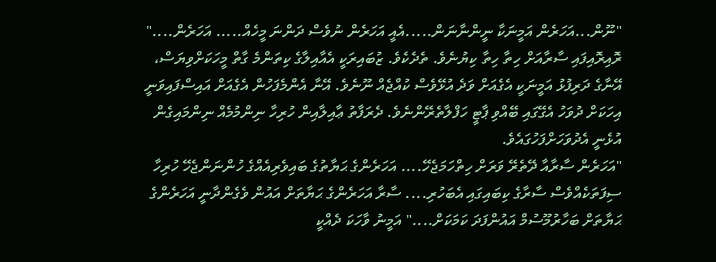"ނޫން...އަހަރެން އަމީނަކާ ނީންނާނަން.....އެއީ އަހަރެން ނުވެސް ދަންނަ މީހެއް..... އަހަރެން...." ރޮއިރޮއިފައި ސާރާއަށް ހިތާ ހިތާ ކިޔުނެވެ. ތެދެކެވެ. ޒުބައިރަކީ އެއާއިލާގެ ކިތަންމެ ގާތް މީހަކަށްވިޔަސް، އޭނާގެ ދަރިފުޅު އަމީނަކީ އެގެއަށް ވަދެ އުޅޭވެސް ކުއްޖެއް ނޫނެވެ. އޭނާ އެންމެފަހުން އެގެއަށް އައިސްފައިވަނީ އިހަކަށް ދުވަހު އެގޭގައި ބޭއްވި ޕާޓީ ހަފްލާތެރޭންނެވެ. ދެރަފާތު ޢާއިލާއިން ހުރިހާ ނިންމުމެއް ނިންމައިގެން އުޅެނީ އެދުވަހަށްފަހުގައެވެ.
"އަހަރެން ސާރާއާ ދޭތެރޭ ވަރަށް ހިތްހަމަޖެހޭ.... އަހަރެންގެ ޙަޔާތުގެ ބައިވެރިއެއްގެ ހުންނަންޖެހޭ ހުރިހާ ސިފަތަކެއްވެސް ސާރާގެ ކިބައިގައި އެބަހުރި.... ސާރާ އަހަރެންގެ ޙަޔާތަށް އައުން ވެގެންދާނީ އަހަރެންގެ ޙަޔާތަށް ބަހާރުމޫސުމް އައުންފަދަ ކަމަކަށް...." އަމީނު ވާހަކަ ދެއްކީ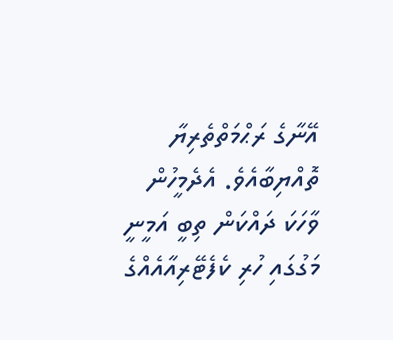އޭނާގެ ރަޙްމަތްތެރިޔާ ތޮއްޔިބާއެވެ. އެދެމީހުން ވާހަކަ ދައްކަން ތިބީ އަމީނީ މަގުގައި ހުރި ކެފެޓޭރިއާއެއްގެ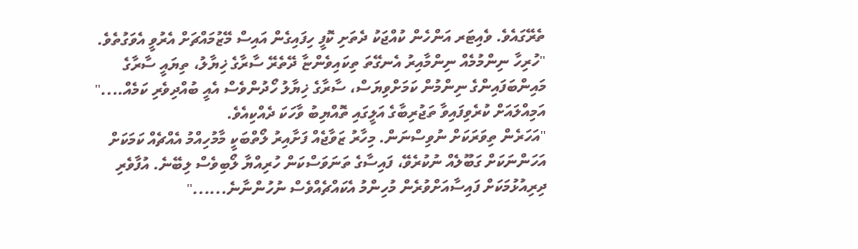ތެރޭގައެވެ. ވެއިޓަރ އަންހެން ކުއްޖަކު ދެތަށި ކޮފީ ހިފައިގެން އައިސް މޭޒުމައްޗަށް އެރުވީ އެވަގުތެވެ.
"ހުރިހާ ނިންމުމެއް ނިންމާއިރު އެނގޭތަ ތިކައިވެންޏާ ދޭތެރޭ ސާރާގެ ޚިޔާލު، ތިޔައީ ސާރާގެ މައިންބަފައިންގެ ނިންމުން ކަމަށްވިޔަސް، ސާރާގެ ޚިޔާލު ހޯދުންވެސް އެއީ ބުއްދިވެރި ކަމެއް...." އަމިއްލައަށް ކުރެވިފައިވާ ތަޖުރިބާގެ އަލީގައި ތޮއްޔިބު ވާހަކަ ދެއްކިއެވެ.
"އަހަރެން ތިވަރަކަށް ނުވިސްނަން. މިހާރު ޒަވާޖެއް ފަށާއިރު ލޯތްބަކީ މާމުހިއްމު އެއްޗެއް ކަމަކަށް އަހަންނަކަށް ގަބޫލެއް ނުކުރެވޭ، ފައިސާގެ ތަނަވަސްކަން ހުރިއްޔާ ލޯބިވެސް ލިބޭނެ. އުފާވެރި ދިރިއުޅުމަކަށް ފައިސާއަށްވުރެން މުހިންމު އެކައްޗެއްވެސް ނުހުންނާނެ......"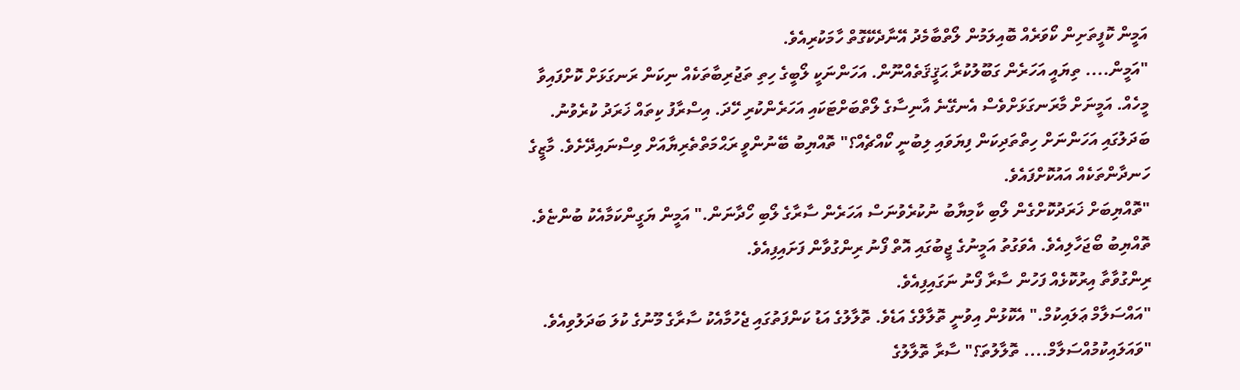އަމީން ކޮފީތަށިން ކޯވަރެއް ބޮއިލަމުން ލޯތްބާމެދު އޭނާދެކޭގޮތް ހާމަކުރިއެވެ.
"އަމީން.... ތިޔައީ އަހަރެން ގަބޫލުކުރާ ޙަޤީޤަތެއްނޫން. އަހަންނަކީ ލޯބީގެ ހިތި ތަޖުރިބާތަކެއް ނިކަން ރަނގަޅަށް ކޮށްފައިވާ މީހެއް. އަމީނަށް މާރަނގަޅަށްވެސް އެނގޭނެ އާނިސާގެ ލޯތްބަށްޓަކައި އަހަރެންކުރި ހޭދަ. އިސްރާފު ކިތައް ޚަރަދު ކުރެވުނު. ބަދަލުގައި އަހަންނަށް ހިތްތަދިކަން ފިޔަވައި ލިބުނީ ކޯއްޗެއް؟" ތޮއްޔިބު ބޭނުންވީ ރަޙްމަތްތެރިޔާއަށް ވިސްނައިދޭށެވެ. މާޒީގެ ހަނދާންތަކެއް އައުކޮށްފައެވެ.
"ތޮއްޔިބަށް ޚަރަދުކޮށްގެން ލޯބި ކާމިޔާބު ނުކުރެވުނަސް އަހަރެން ސާރާގެ ލޯބި ހޯދާނަން." އަމީން ޔަގީންކަމާއެކު ބުންޏެވެ. ތޮއްޔިބު ބޯޖަހާލިއެވެ. އެވަގުތު އަމީނުގެ ޖީބުގައި އޮތް ފޯނު ރިންގުވާން ފަށައިފިއެވެ.
ރިންގުވާތާ އިރުކޮޅެއް ފަހުން ސާރާ ފޯނު ނަގައިފިއެވެ.
"އައްސަލާމް ޢަލައިކުމް." އެކޮޅުން އިވުނީ ތޮލާލްގެ އަޑެވެ. ތޮލާލުގެ އަޑު ކަންފަތުގައި ޖެހުމާއެކު ސާރާގެ މޫނުގެ ކުލަ ބަދަލުވިއެވެ.
"ވައަލައިކުމުއްސަލާމް.... ތޮލާލުތަ؟" ސާރާ ތޮލާލުގެ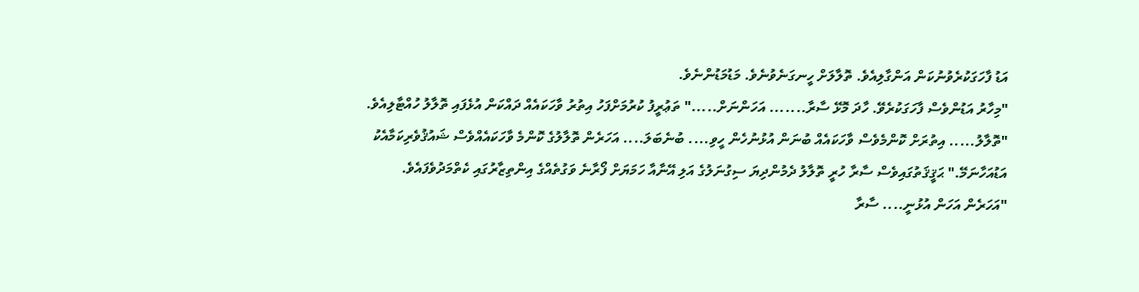އަޑު ފާހަގަކުރެވުނުކަން އަންގާލިއެވެ. ތޮލާލަށް ހީނގަނެވުނެވެ. މަޑުމަޑުންނެވެ.
"މިހާރު އަޑުންވެސް ފާހަގަކުރެވޭ. ހާދަ މޮޅޭ ސާރާ....... އަހަންނަށް....." ތަޢުރީފު ކުރުމަށްފަހު އިތުރު ވާހަކައެއް ދައްކަން އުޅެފައި ތޮލާލު ހުއްޓާލިއެވެ.
"ތޮލާލު..... އިތުރަށް ކޮންމެވެސް ވާހަކައެއް ބުނަން އުޅުނުހެން ހީވި.... ބުނެބަލަ.... އަހަރެން ތޮލާލުގެ ކޮންމެ ވާހަކައެއްވެސް ޝައުޤުވެރިކަމާއެކު އަޑުއަހާނަމޭ." ޙަޤީޤަތުގައިވެސް ސާރާ ހުރީ ތޮލާލު ދެމުންދިޔަ ސިގުނަލުގެ އަލި އޭނާއާ ހަމަޔަށް ފޯރާނެ ވަގުތެއްގެ އިންތިޒާރުގައި ކެތްމަދުވެފައެވެ.
"އަހަރެން އަހަން އުޅުނީ.... ސާރާ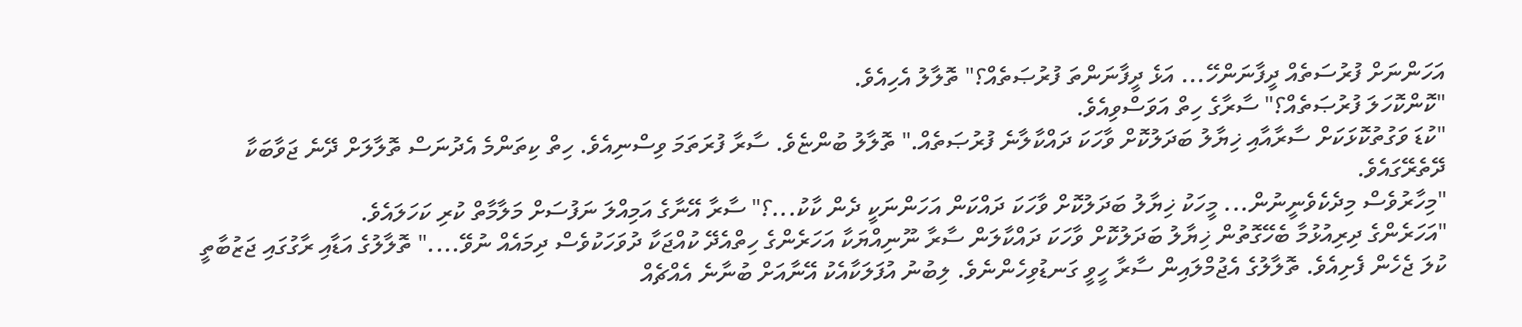އަހަންނަށް ފުރުސަތެއް ދީފާނަންހޭ... އަޅެ ދީފާނަންތަ ފުރުޞަތެއް؟" ތޮލާލު އެހިއެވެ.
"ކޮންކޮހަލަ ފުރުޞަތެއް؟" ސާރާގެ ހިތް އަވަސްވިއެވެ.
"ކުޑަ ވަގުތުކޮޅަކަށް ސާރާއާއި ޚިޔާލު ބަދަލުކޮށް ވާހަކަ ދައްކާލާނެ ފުރުޞަތެއް." ތޮލާލު ބުންޏެވެ. ސާރާ ފުރަތަމަ ވިސްނިއެވެ. ހިތް ކިތަންމެ އެދުނަސް ތޮލާލަށް ދޭނެ ޖަވާބަކާ ދޭތެރޭގައެވެ.
"މިހާރުވެސް މިދެކެވެނީނުން... މީހަކު ޚިޔާލު ބަދަލުކޮށް ވާހަކަ ދައްކަން އަހަންނަކީ ދެން ކާކު...؟" ސާރާ އޭނާގެ އަމިއްލަ ނަފުސަށް މަލާމާތް ކުރި ކަހަލައެވެ.
"އަހަރެންގެ ދިރިއުޅުމާ ބެހޭގޮތުން ޚިޔާލު ބަދަލުކޮށް ވާހަކަ ދައްކާލަން ސާރާ ނޫނިއްޔަކާ އަހަރެންގެ ހިތްއެދޭ ކުއްޖަކާ ދުވަހަކުވެސް ދިމައެއް ނުވޭ...." ތޮލާލުގެ އަޑާއި ރާގުގައި ޖަޒުބާތީ ކުލަ ޖެހެން ފެށިއެވެ. ތޮލާލުގެ އެޖުމްލައިން ސާރާ ހީވީ ގަނޑުވިހެންނެވެ. ލިބުނު އުފަލަކާއެކު އޭނާއަށް ބުނާނެ އެއްޗެއް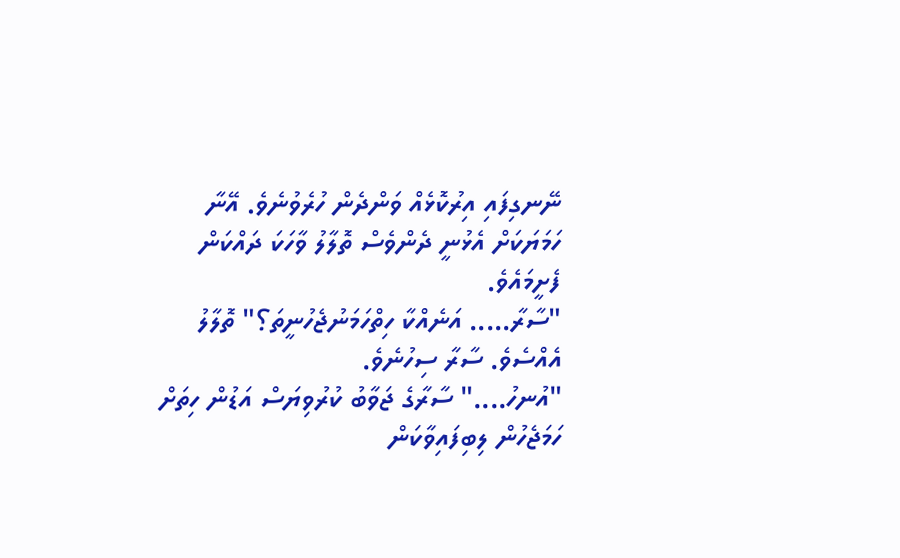ނޭނގިފައި އިރުކޮޅެއް ވަންދެން ހުރެވުނެވެ. އޭނާ ހަމަޔަކަށް އެޅުނީ ދެންވެސް ތޮލާލު ވާހަކަ ދައްކަން ފެށީމައެވެ.
"ސާރާ..... އަނެއްކާ ހިތްހަމަނުޖެހުނީތަ؟" ތޮލާލު އެއްސެވެ. ސާރާ ސިހުނެވެ.
"އުނހު...." ސާރާގެ ޖަވާބު ކުރުވިޔަސް އަޑުން ހިތަށް ހަމަޖެހުން ލިބިފައިވާކަން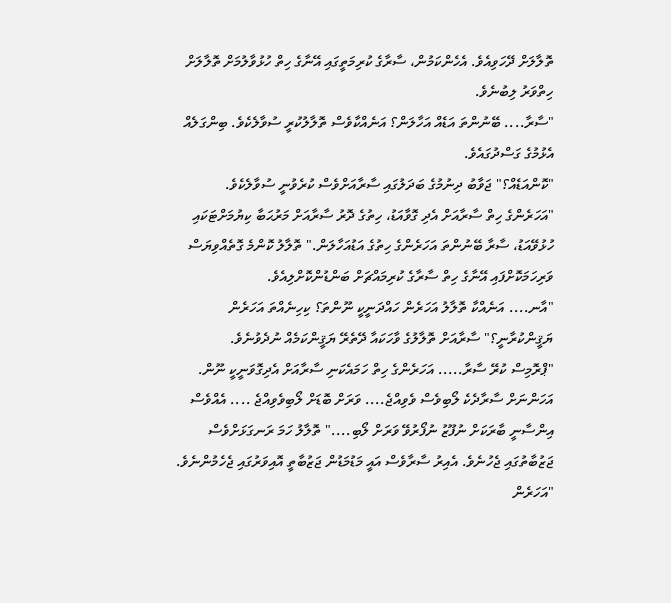ތޮލާލަށް ދޭހަވިއެވެ. އެހެންކަމުން، ސާރާގެ ކުރިމަތީގައި އޭނާގެ ހިތް ހުޅުވާލުމަށް ތޮލާލަށް ހިތްވަރު ލިބުނެވެ.
"ސާރާ.... ބޭނުންތަ އަޑެއް އަހާލަން؟ އަނެއްކާވެސް ތޮލާލުކުރީ ސުވާލެކެވެ. ބިންގަލެއް އެޅުމުގެ ގަސްދުގައެވެ.
"ކޮންއަޑެއް؟" ޖަވާބު ދިނުމުގެ ބަދަލުގައި ސާރާއަށްވެސް ކުރެވުނީ ސުވާލެކެވެ.
"އަހަރެންގެ ހިތް ސާރާއަށް އެދި ގޮވާއަޑު، ހިތުގެ ދޮރު ސާރާއަށް މަރުޙަބާ ކިޔުމަށްޓަކައި ހުޅުވޭއަޑު، ސާރާ ބޭނުންތަ އަހަރެންގެ ހިތުގެ އަޑުއަހާލަން." ތޮލާލު ކޮންމެ ގޮތެއްވިޔަސް ވަރިހަމަކޮށްފައި އޭނާގެ ހިތް ސާރާގެ ކުރިމައްޗަށް ބަންޑުންކޮށްލިއެވެ.
"އާނ.... އަނެއްކާ ތޮލާލު އަހަރެން ހައްދަނީކީ ނޫންތަ؟ ކިހިނެއްތަ އަހަރެން ޔަޤީންކުރާނީ؟" ސާރާއަށް ތޮލާލުގެ ވާހަކައާ ދޭތެރޭ ޔަޤީންކަމެއް ނުދެވުނެވެ.
"ޕްރޮމިސް ކުރޭ ސާރާ..... އަހަރެންގެ ހިތް ހަމައެކަނި ސާރާއަށް އެދިގޮވަނީކީ ނޫން. އަހަންނަށް ސާރާދެކެ ލޯބިވެސް ވެވިއްޖެ.... ވަރަށް ބޮޑަށް ލޯބިވެވިއްޖެ .... އެއްވެސް އިންސާނީ ބާރަކަށް ނުފޫޒު ނުފޯރުވޭ ވަރަށް ލޯބި...." ތޮލާލު ހަމަ ރަނގަޅަށްވެސް ޖަޒުބާތުގައި ޖެހުނެވެ. އެއިރު ސާރާވެސް އައީ މަޑުމަޑުން ޖަޒުބާތީ އޮއިވަރުގައި ޖެހެމުންނެވެ.
"އަހަރެން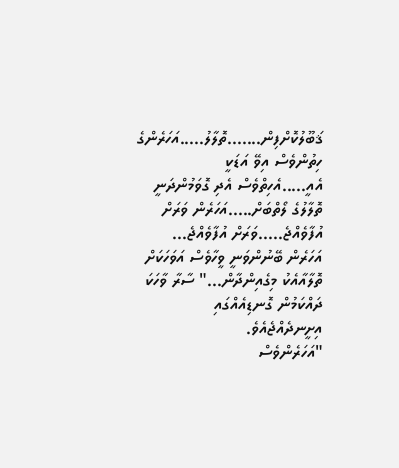ޤަބޫލުކޮށްފިން.......ތޮލާލު.....އަހަރެންގެ ހިތުންވެސް އިވޭ އަޑަކީ އެއީ.....އެހިތްވެސް އެދި ގޮވަމުންދަނީ ތޮލާލުގެ ލޯތްބަށް.....އަހަރެން ވަރަށް އުފާވެއްޖެ.....ވަރަށް އުފާވެއްޖެ... އަހަރެން ބޭނުންވަނީ ވީހާވެސް އަވަހަކަށް ތޮލާއާއެކު މިގެއިންދާން..." ސާރާ ވާހަކަ ދައްކަމުން ގޮނޑިއެއްގައި އިށީނދެއްޖެއެވެ.
"އަހަރެންވެސް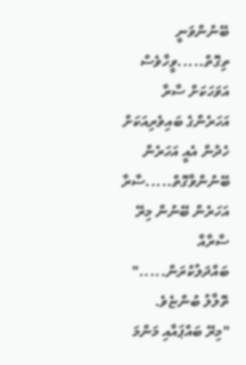ބޭނުންވަނީ ތިގޮތް.....ވީހާވެސް އަވަހަކަށް ސާރާ އަހަރެންގެ ބައިވެރިއަކަށް ހެދުން އެއީ އަހަރެން ބޭނުންވާގޮތް.....ސާރާ އަހަރެން ބޭނުން މިރޭ ސާރާއާ ބައްދަލުކުރަން....." ތޮލާލު ބުންޏެވެ.
"މިރޭ ބައްޕައާއި މަންމަ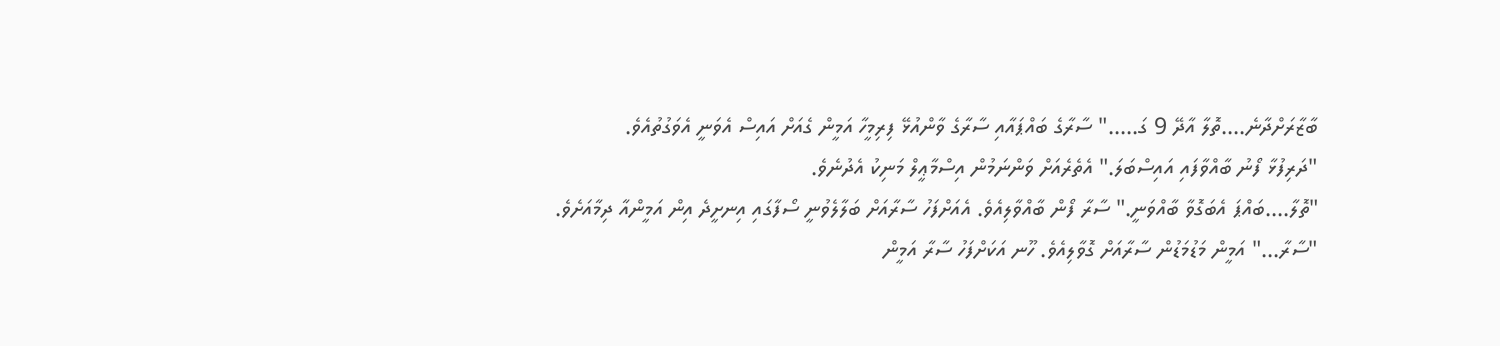ބާޒާރަށްދާނެ....ތޮލާ އާދޭ 9 ގަ....." ސާރާގެ ބައްޕައާއި ސާރާގެ ވާންއުޅޭ ފިރިމީހާ އަމީން ގެއަށް އައިސް އެވަނީ އެވަގުތުއެވެ.
"ދަރިފުޅާ ފޯނު ބާއްވާފައި އައިސްބަލަ." އެތެރެއަށް ވަންނަމުން އިސްމާޢީލް މަނިކު އެދުނެވެ.
"ތޮލާ....ބައްޕަ އެބަގޮވާ ބާއްވަނީ." ސާރާ ފޯން ބާއްވާލިއެވެ. އެއަށްފަހު ސާރާއަށް ބަލާލެވުނީ ސޯފާގައި އިނށީދެ އިން އަމީންއާ ދިމާއަށެވެ.
"ސާރާ..." އަމީން މަޑުމަޑުން ސާރާއަށް ގޮވާލިއެވެ. ހޫނ އަކަށްފަހު ސާރާ އަމީން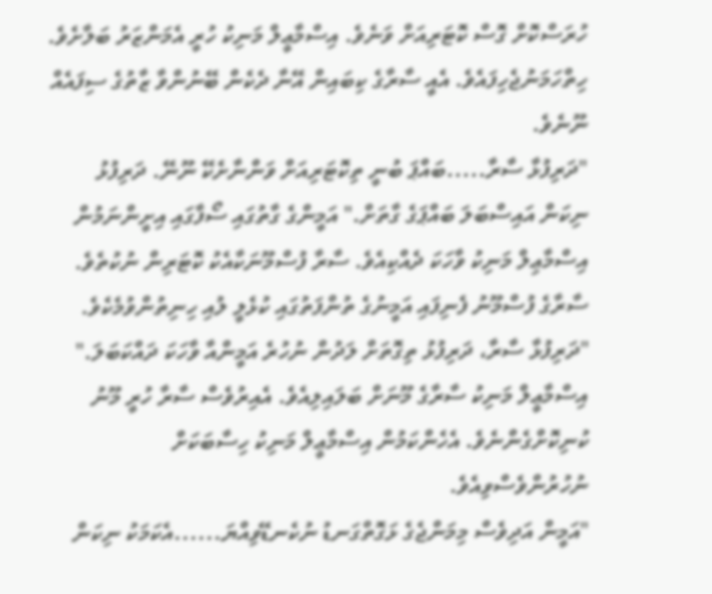ހުރަސްކޮށް ގޮސް ކޮޓަރިއަށް ވަނެވެ. އިސްމާޢީލް މަނިކު ހުރީ އެމަންޒަރު ބަލާށެވެ. ހިތްހަމަނުޖެހިފައެވެ. އެއީ ސާރާގެ ކިބައިން އޭނާ ދެކެން ބޭނުންވާ ޒާތުގެ ސިފައެއް ނޫނެވެ.
"ދަރިފުޅާ ސާރާ.....ބައްޕަ ބުނީ ތިކޮޓަރިއަށް ވަންނާށެކޭ ނޫނޭ. ދަރިފުޅު ނިކަން އައިސްބަލަ ބައްޕަގެ ގާތަށް." އަމީންގެ ގާތުގައި ސޯފާގައި އިށީންނަމުން އިސްމާޢިލް މަނިކު ވާހަކަ ދެއްކިއެވެ. ސާރާ ފުސްމޫނަކާއެކު ކޮޓަރިން ނުކުތެވެ. ސާރާގެ ފުސްމޫނު ފެނިފައި އަމީނުގެ ތުންފަތުގައި ކުޅެލީ ލުއި ހިނިތުންވުމެކެވެ.
"ދަރިފުޅާ ސާރާ، ދަރިފުޅު ތިގޮތަށް ލަދުން ނުހުރެ އަމީންއާ ވާހަކަ ދައްކަބަލަ." އިސްމާޢީލް މަނިކު ސާރާގެ މޫނަށް ބަލައިލިއެވެ. އެއިރުވެސް ސާރާ ހުރީ މޫނު ކުނިކޮށްގެންނެވެ. އެހެންކަމުން އިސްމާޢީލް މަނިކު ހިސާބަކަށް ނުހުރުންވެސްވިއެވެ.
"އަމީން އަދިވެސް މިމަންޖެގެ ޅަގޮތްގަނޑު ނުކެނޑޭވިއްޔަ......އެކަމަކު ނިކަން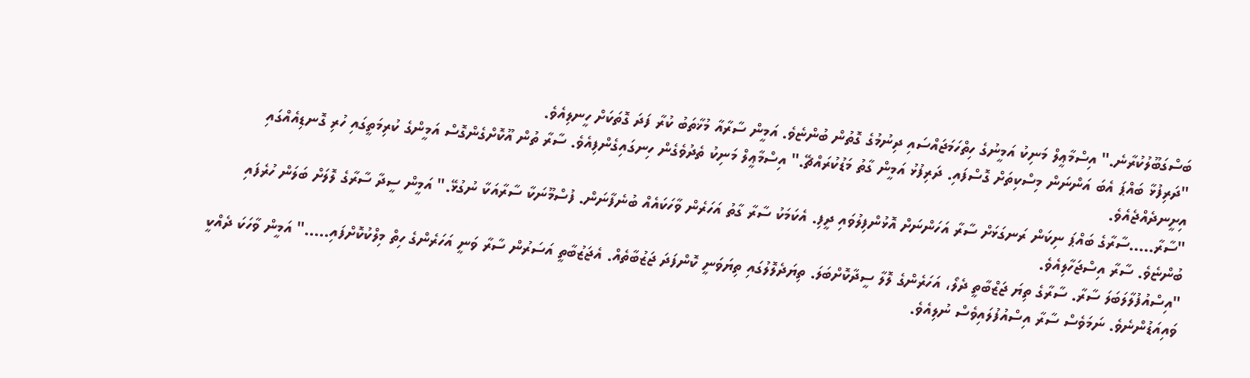ބަސްގަބޫލުކުރާނެ." އިސްމާޢީލް މަނިކު އަމީނުގެ ހިތްހަމަޖައްސައި ދިނުމުގެ ގޮތުން ބުންޏެވެ. އަމީން ސާރާއާ މުޚާތަބު ކުރާ ފަދަ ގޮތަކަށް ހީނލިއެވެ.
"ދަރިފުޅާ ބައްޕަ އެބަ އަންނަން މިސްކިތަށް ގޮސްފައި. ދަރިފުޅު އަމީން ގާތު މަޑުކުރައްޗޭ." އިސްމާޢީލް މަނިކު ތެދުވެގެން ހިނގައިގެންފިއެވެ. ސާރާ ތުން އޫކޮށްގެންގޮސް އަމީންގެ ކުރިމަތީގައި ހުރި ގޮނޑިއެއްގައި އިށީނދެއްޖެއެވެ.
"ސާރާ.....ސާރާގެ ބައްޕަ ނިކަން ރަނގަޅަށް ސާރާ އަހަންނަށް އޮޅުންފިލުވައި ދީފި. އެކަމަކު ސާރާ ގާތު އަހަރެން ވާހަކައެއް ބުނެފާނަން. ފުސްމޫނަކާ ސާރާއަކާ ނުގުޅޭ." އަމީން ސީދާ ސާރާގެ ލޮލަށް ބަލަން ހުރެފައި ބުންޏެވެ. ސާރާ އިސްޖަހާލިއެވެ.
"އިސްއުފުލާލަބަލަ ސާރާ. ސާރާގެ ތިޔަ ޖަޒްބާތީ ދެލޯ، އަހަރެންގެ ލޮލާ ސީދާކޮށްބަލަ. ތިޔަދެލޮލުގައި ތިޔަވަނީ ކޮންފަދަ ޖަޒުބާތެއް. އެޖަޒުބާތީ އަސަރުން ސާރާ ވަނީ އަހަރެންގެ ހިތް މިލްކުކޮށްފައި....." އަމީން ވާހަކަ ދެއްކީ ވައިއަޑުންނެވެ. ނަމަވެސް ސާރާ އިސްއުފުލައިވެސް ނުލިއެވެ.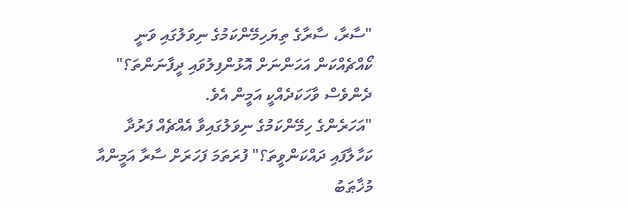"ސާރާ، ސާރާގެ ތިޔަހިމޭންކަމުގެ ނިވަލުގައި ވަނީ ކޯއްޗެއްކަން އަހަންނަށް އޮޅުންފިލުވައި ދީފާނަންތަ؟" ދެންވެސް ވާހަކަދެއްކީ އަމީން އެވެ.
"އަހަރެންގެ ހިމޭންކަމުގެ ނިވަލުގައިވާ އެއްޗެއް ފަރުދާ ކަހާލާފައި ދައްކަންވީތަ؟" ފުރަތަމަ ފަހަރަށް ސާރާ އަމީންއާ މުޚާޠަބު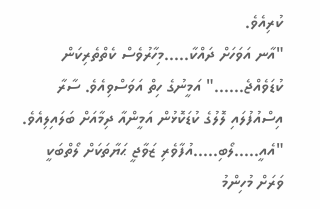ކުރިއެވެ.
"އާނ އަވަހަށް ދައްކާ.....މިހާރުވެސް ކެތްތެރިކަން ކުޑަވެއްޖެ......" އަމީނުގެ ހިތް އަވަސްވިއެވެ. ސާރާ އިސްއުފުލައި ލޮލުގެ ކުޑަކޮޅުން އަމީންއާ ދިމާއަށް ބަލައިލިއެވެ.
"އެއީ.....ލޯބި.....އުފާވެރި ޒަވާޖީ ޙަޔާތަކަށް ލޯތްބަކީ ވަރަށް މުހިންމު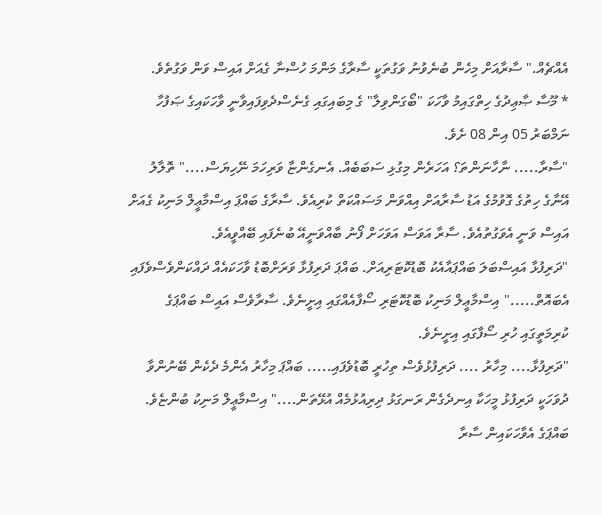އެއްޗެއް." ސާރާއަށް މިހެން ބުނެވުނު ވަގުތަކީ ސާރާގެ މަންމަ ހުސްނާ ގެއަށް އައިސް ވަން ވަގުތެވެ.
* މޫސާ ޞާޢިދުގެ ހިތްގައިމު ވާހަކަ "ބޯގަންވިލާ" ގެ މިބައިގައި ގެނެސްދެވިފައިވާނީ ވާހަކައިގެ ޞަފުހާ ނަމްބަރު 05 އިން 08 ށެވެ.
"ސާރާ..... ނާހާނަންތަ؟ އަހަރެން މިގުޅި ސަބަބެއް. އެނގެންޏާ ވަރިހަމަ ނޭހިޔަސް...." ތޮލާލު އޭނާގެ ހިތުގެ ގޮވުމުގެ އަޑު ސާރާއަށް އިއްވަން މަސައްކަތް ކުރިއެވެ. ސާރާގެ ބައްޕަ އިސްމާޢީލް މަނިކު ގެއަށް އައިސް ވަނީ އެވަގުތުއެވެ. ސާރާ އަވަސް އަވަހަށް ފޯނު ބާއްވަނީއޭ ބުނެފައި ބޭއްވީއެވެ.
"ދަރިފުޅާ އައިސްބަލަ ބައްޕައާއެކު ބޮޑުކޮޓަރިއަށް. ބައްޕަ ދަރިފުޅާ ވަރަށްބޮޑު ވާހަކައެއް ދައްކަންވެސްވެފައި އެބައޮތް....." އިސްމާޢީލް މަނިކު ބޮޑުކޮޓަރި ސޯފާއެއްގައި އިށީނެވެ. ސާރާވެސް އައިސް ބައްޕަގެ ކުރިމަތީގައި ހުރި ސޯފާގައި އިށީނެވެ.
"ދަރިފުޅާ.... މިހާރު .... ދަރިފުޅުވެސް ތިހުރީ ބޮޑުވެފައި..... ބައްޕަ މިހާރު އެންމެ ދެކެން ބޭނުންވާ ދުވަހަކީ ދަރިފުޅު މީހަކާ އިނދެގެން ރަނގަޅު ދިރިއުޅުމެއް އުޅޭތަން...." އިސްމާޢީލް މަނިކު ބުންޏެވެ. ބައްޕަގެ އެވާހަކައިން ސާރާ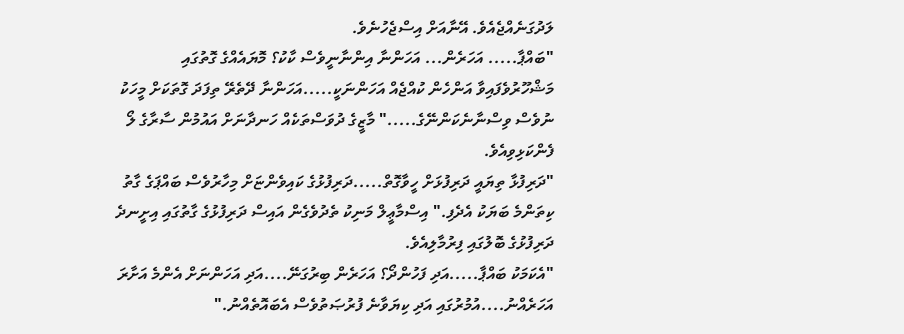ލަދުގަނެއްޖެއެވެ. އޭނާއަށް އިސްޖެހުނެވެ.
"ބައްޕާ..... އަހަރެން... އަހަންނާ އިންނާނީވެސް ކާކު؟ މޮޔައެއްގެ ގޮތުގައި މަޝްހޫރުވެފައިވާ އަންހެން ކުއްޖެއް އަހަންނަކީ.....އަހަންނާ ދޭތެރޭ ތިފަދަ ގޮތަކަށް މީހަކު ނުވެސް ވިސްނާނެކަންނޭގެ....." މާޒީގެ ދުވަސްތަކެއް ހަނދާނަށް އައުމުން ސާރާގެ ލޯ ފެންކަޅިވިއެވެ.
"ދަރިފުޅާ ތިޔައީ ދަރިފުޅަށް ހީވާގޮތް.....ދަރިފުޅުގެ ކައިވެންޏަށް މިހާރުވެސް ބައްޕަގެ ގާތު ކިތަންމެ ބަޔަކު އެދެފި." އިސްމާޢީލް މަނިކު ތެދުވެގެން އައިސް ދަރިފުޅުގެ ގާތުގައި އިށީނދެ ދަރިފުޅުގެ ބޮލުގައި ފިރުމާލިއެވެ.
"އެކަމަކު ބައްޕާ.....އަދި ފަހުންދޯ؟ އަހަރެން ބިރުގަނޭ....އަދި އަހަންނަށް އެންމެ އަށާރަ އަހަރެއްނު....އުމުރުގައި އަދި ކިޔަވާނެ ފުރުޞަތުވެސް އެބައޮތެއްނު."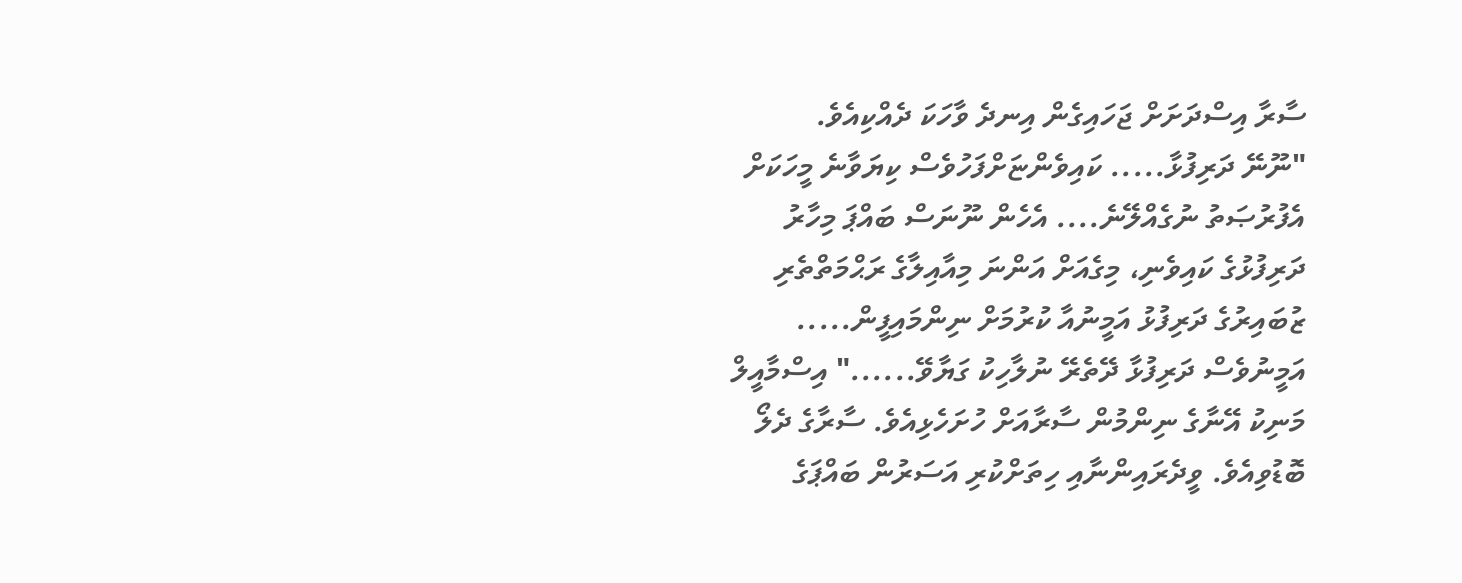ސާރާ އިސްދަށަށް ޖަހައިގެން އިނދެ ވާހަކަ ދެއްކިއެވެ.
"ނޫނޭ ދަރިފުޅާ..... ކައިވެންޏަށްފަހުވެސް ކިޔަވާނެ މީހަކަށް އެފުރުޞަތު ނުގެއްލޭނެ.... އެހެން ނޫނަސް ބައްޕަ މިހާރު ދަރިފުޅުގެ ކައިވެނި، މިގެއަށް އަންނަ މިއާއިލާގެ ރަޙްމަތްތެރި ޒުބައިރުގެ ދަރިފުޅު އަމީނުއާ ކުރުމަށް ނިންމައިފީން..... އަމީނުވެސް ދަރިފުޅާ ދޭތެރޭ ނުލާހިކު ގަޔާވޭ......" އިސްމާއީލް މަނިކު އޭނާގެ ނިންމުން ސާރާއަށް ހުށަހެޅިއެވެ. ސާރާގެ ދެލޯ ބޮޑުވިއެވެ. ވީދެރައިންނާއި ހިތަށްކުރި އަސަރުން ބައްޕަގެ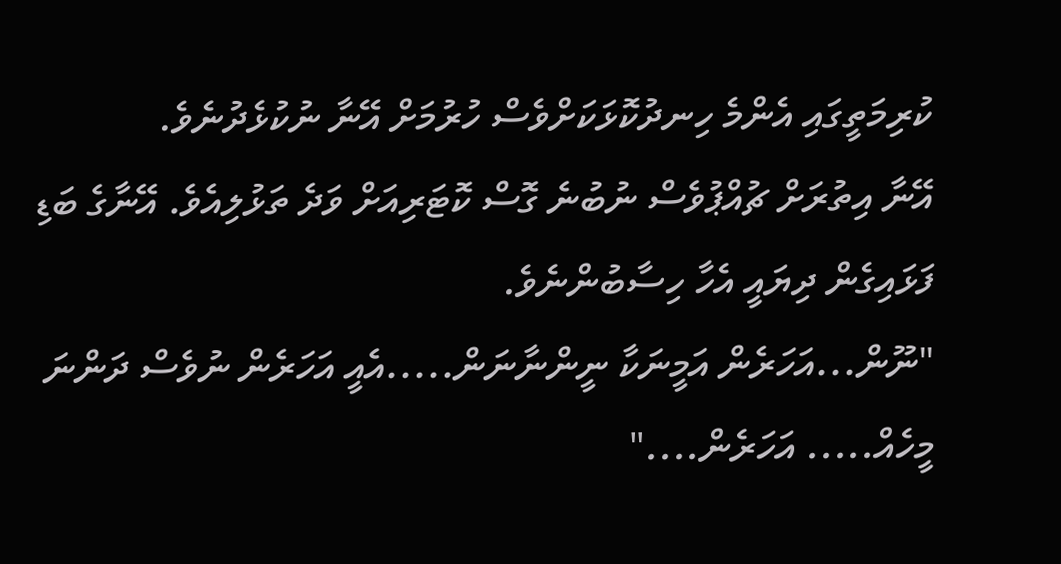ކުރިމަތީގައި އެންމެ ހިނދުކޮޅަކަށްވެސް ހުރުމަށް އޭނާ ނުކުޅެދުނެވެ.
އޭނާ އިތުރަށް ޗުއްޕުވެސް ނުބުނެ ގޮސް ކޮޓަރިއަށް ވަދެ ތަޅުލިއެވެ. އޭނާގެ ބަޑި ފަޅައިގެން ދިޔައީ އެހާ ހިސާބުންނެވެ.
"ނޫން...އަހަރެން އަމީނަކާ ނީންނާނަން.....އެއީ އަހަރެން ނުވެސް ދަންނަ މީހެއް..... އަހަރެން...."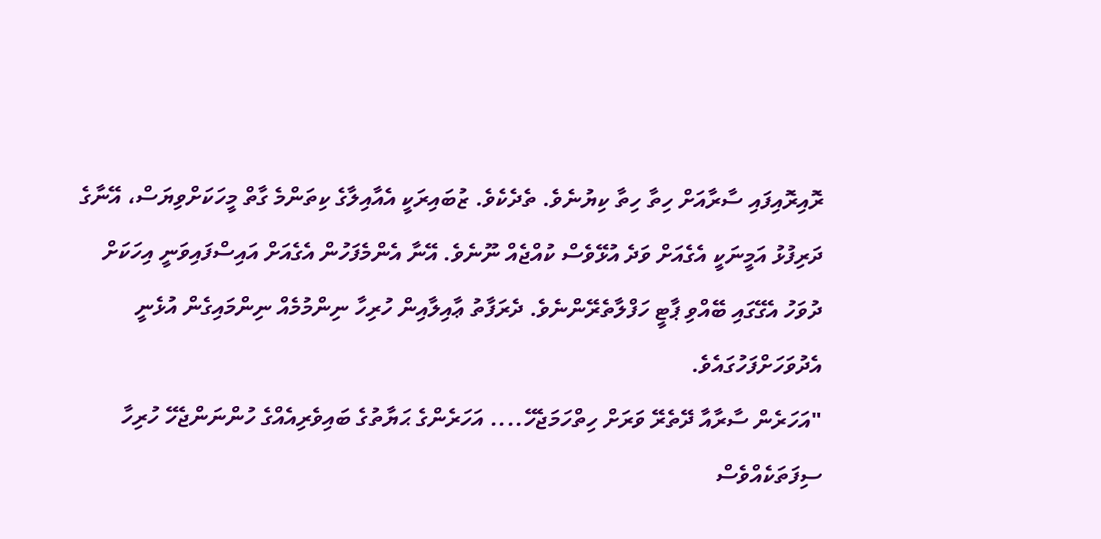ރޮއިރޮއިފައި ސާރާއަށް ހިތާ ހިތާ ކިޔުނެވެ. ތެދެކެވެ. ޒުބައިރަކީ އެއާއިލާގެ ކިތަންމެ ގާތް މީހަކަށްވިޔަސް، އޭނާގެ ދަރިފުޅު އަމީނަކީ އެގެއަށް ވަދެ އުޅޭވެސް ކުއްޖެއް ނޫނެވެ. އޭނާ އެންމެފަހުން އެގެއަށް އައިސްފައިވަނީ އިހަކަށް ދުވަހު އެގޭގައި ބޭއްވި ޕާޓީ ހަފްލާތެރޭންނެވެ. ދެރަފާތު ޢާއިލާއިން ހުރިހާ ނިންމުމެއް ނިންމައިގެން އުޅެނީ އެދުވަހަށްފަހުގައެވެ.
"އަހަރެން ސާރާއާ ދޭތެރޭ ވަރަށް ހިތްހަމަޖެހޭ.... އަހަރެންގެ ޙަޔާތުގެ ބައިވެރިއެއްގެ ހުންނަންޖެހޭ ހުރިހާ ސިފަތަކެއްވެސް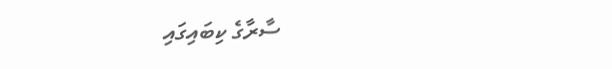ސާރާގެ ކިބައިގައި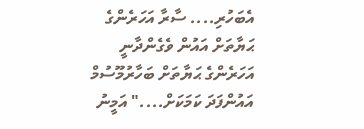އެބަހުރި.... ސާރާ އަހަރެންގެ ޙަޔާތަށް އައުން ވެގެންދާނީ އަހަރެންގެ ޙަޔާތަށް ބަހާރުމޫސުމް އައުންފަދަ ކަމަކަށް...." އަމީނު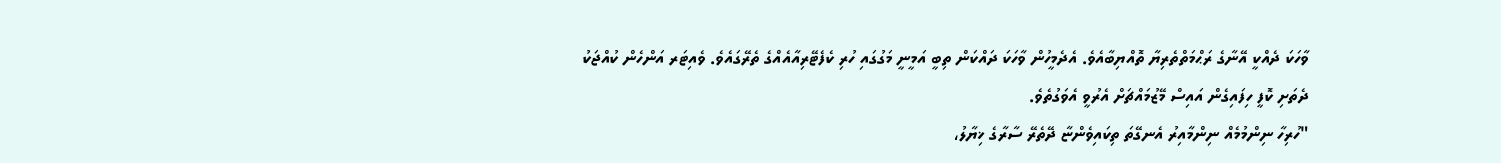ވާހަކަ ދެއްކީ އޭނާގެ ރަޙްމަތްތެރިޔާ ތޮއްޔިބާއެވެ. އެދެމީހުން ވާހަކަ ދައްކަން ތިބީ އަމީނީ މަގުގައި ހުރި ކެފެޓޭރިއާއެއްގެ ތެރޭގައެވެ. ވެއިޓަރ އަންހެން ކުއްޖަކު ދެތަށި ކޮފީ ހިފައިގެން އައިސް މޭޒުމައްޗަށް އެރުވީ އެވަގުތެވެ.
"ހުރިހާ ނިންމުމެއް ނިންމާއިރު އެނގޭތަ ތިކައިވެންޏާ ދޭތެރޭ ސާރާގެ ޚިޔާލު،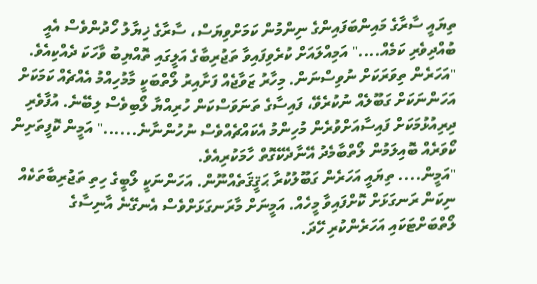ތިޔައީ ސާރާގެ މައިންބަފައިންގެ ނިންމުން ކަމަށްވިޔަސް، ސާރާގެ ޚިޔާލު ހޯދުންވެސް އެއީ ބުއްދިވެރި ކަމެއް...." އަމިއްލައަށް ކުރެވިފައިވާ ތަޖުރިބާގެ އަލީގައި ތޮއްޔިބު ވާހަކަ ދެއްކިއެވެ.
"އަހަރެން ތިވަރަކަށް ނުވިސްނަން. މިހާރު ޒަވާޖެއް ފަށާއިރު ލޯތްބަކީ މާމުހިއްމު އެއްޗެއް ކަމަކަށް އަހަންނަކަށް ގަބޫލެއް ނުކުރެވޭ، ފައިސާގެ ތަނަވަސްކަން ހުރިއްޔާ ލޯބިވެސް ލިބޭނެ. އުފާވެރި ދިރިއުޅުމަކަށް ފައިސާއަށްވުރެން މުހިންމު އެކައްޗެއްވެސް ނުހުންނާނެ......" އަމީން ކޮފީތަށިން ކޯވަރެއް ބޮއިލަމުން ލޯތްބާމެދު އޭނާދެކޭގޮތް ހާމަކުރިއެވެ.
"އަމީން.... ތިޔައީ އަހަރެން ގަބޫލުކުރާ ޙަޤީޤަތެއްނޫން. އަހަންނަކީ ލޯބީގެ ހިތި ތަޖުރިބާތަކެއް ނިކަން ރަނގަޅަށް ކޮށްފައިވާ މީހެއް. އަމީނަށް މާރަނގަޅަށްވެސް އެނގޭނެ އާނިސާގެ ލޯތްބަށްޓަކައި އަހަރެންކުރި ހޭދަ.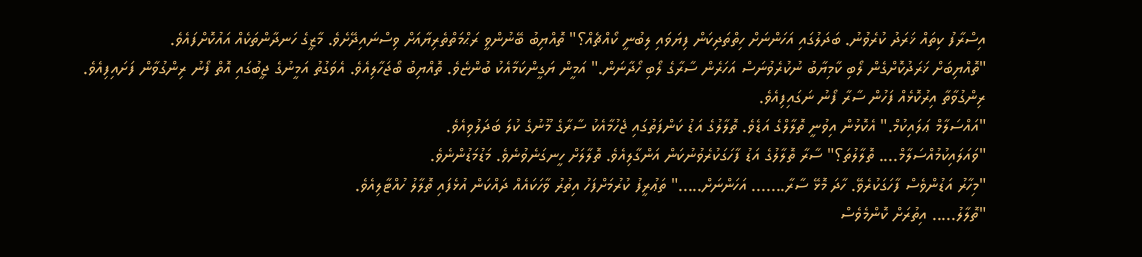އިސްރާފު ކިތައް ޚަރަދު ކުރެވުނު. ބަދަލުގައި އަހަންނަށް ހިތްތަދިކަން ފިޔަވައި ލިބުނީ ކޯއްޗެއް؟" ތޮއްޔިބު ބޭނުންވީ ރަޙްމަތްތެރިޔާއަށް ވިސްނައިދޭށެވެ. މާޒީގެ ހަނދާންތަކެއް އައުކޮށްފައެވެ.
"ތޮއްޔިބަށް ޚަރަދުކޮށްގެން ލޯބި ކާމިޔާބު ނުކުރެވުނަސް އަހަރެން ސާރާގެ ލޯބި ހޯދާނަން." އަމީން ޔަގީންކަމާއެކު ބުންޏެވެ. ތޮއްޔިބު ބޯޖަހާލިއެވެ. އެވަގުތު އަމީނުގެ ޖީބުގައި އޮތް ފޯނު ރިންގުވާން ފަށައިފިއެވެ.
ރިންގުވާތާ އިރުކޮޅެއް ފަހުން ސާރާ ފޯނު ނަގައިފިއެވެ.
"އައްސަލާމް ޢަލައިކުމް." އެކޮޅުން އިވުނީ ތޮލާލްގެ އަޑެވެ. ތޮލާލުގެ އަޑު ކަންފަތުގައި ޖެހުމާއެކު ސާރާގެ މޫނުގެ ކުލަ ބަދަލުވިއެވެ.
"ވައަލައިކުމުއްސަލާމް.... ތޮލާލުތަ؟" ސާރާ ތޮލާލުގެ އަޑު ފާހަގަކުރެވުނުކަން އަންގާލިއެވެ. ތޮލާލަށް ހީނގަނެވުނެވެ. މަޑުމަޑުންނެވެ.
"މިހާރު އަޑުންވެސް ފާހަގަކުރެވޭ. ހާދަ މޮޅޭ ސާރާ....... އަހަންނަށް....." ތަޢުރީފު ކުރުމަށްފަހު އިތުރު ވާހަކައެއް ދައްކަން އުޅެފައި ތޮލާލު ހުއްޓާލިއެވެ.
"ތޮލާލު..... އިތުރަށް ކޮންމެވެސް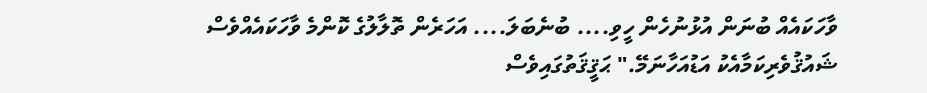ވާހަކައެއް ބުނަން އުޅުނުހެން ހީވި.... ބުނެބަލަ.... އަހަރެން ތޮލާލުގެ ކޮންމެ ވާހަކައެއްވެސް ޝައުޤުވެރިކަމާއެކު އަޑުއަހާނަމޭ." ޙަޤީޤަތުގައިވެސް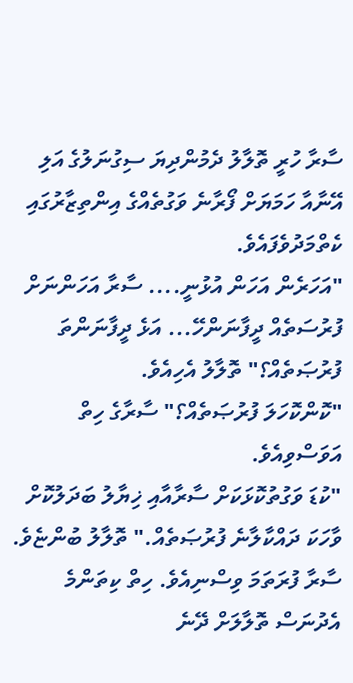ސާރާ ހުރީ ތޮލާލު ދެމުންދިޔަ ސިގުނަލުގެ އަލި އޭނާއާ ހަމަޔަށް ފޯރާނެ ވަގުތެއްގެ އިންތިޒާރުގައި ކެތްމަދުވެފައެވެ.
"އަހަރެން އަހަން އުޅުނީ.... ސާރާ އަހަންނަށް ފުރުސަތެއް ދީފާނަންހޭ... އަޅެ ދީފާނަންތަ ފުރުޞަތެއް؟" ތޮލާލު އެހިއެވެ.
"ކޮންކޮހަލަ ފުރުޞަތެއް؟" ސާރާގެ ހިތް އަވަސްވިއެވެ.
"ކުޑަ ވަގުތުކޮޅަކަށް ސާރާއާއި ޚިޔާލު ބަދަލުކޮށް ވާހަކަ ދައްކާލާނެ ފުރުޞަތެއް." ތޮލާލު ބުންޏެވެ. ސާރާ ފުރަތަމަ ވިސްނިއެވެ. ހިތް ކިތަންމެ އެދުނަސް ތޮލާލަށް ދޭނެ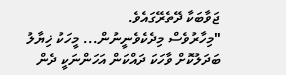ޖަވާބަކާ ދޭތެރޭގައެވެ.
"މިހާރުވެސް މިދެކެވެނީނުން... މީހަކު ޚިޔާލު ބަދަލުކޮށް ވާހަކަ ދައްކަން އަހަންނަކީ ދެން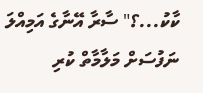ކާކު...؟" ސާރާ އޭނާގެ އަމިއްލަ ނަފުސަށް މަލާމާތް ކުރި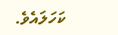ކަހަލައެވެ.